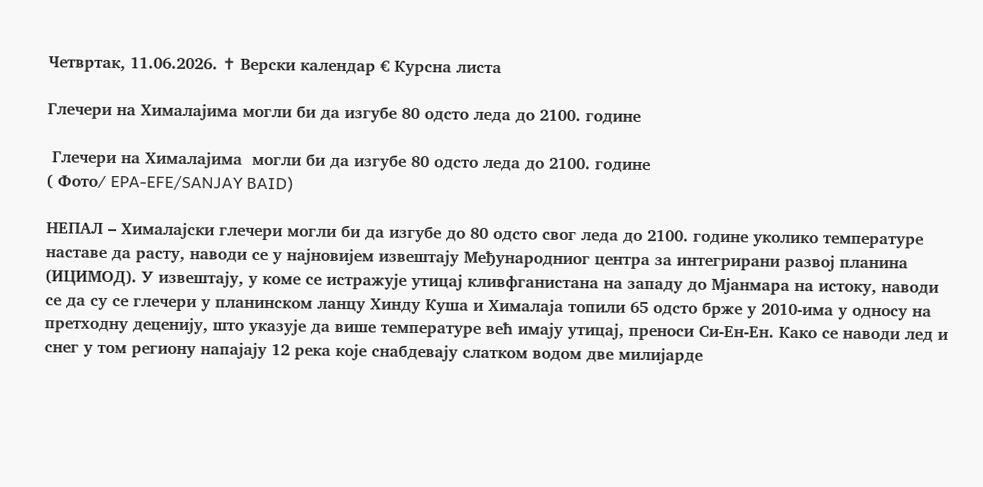Четвртак, 11.06.2026. ✝ Верски календар € Курсна листа

Глечери на Хималајима могли би да изгубе 80 одсто леда до 2100. године

 Глечери на Хималајима  могли би да изгубе 80 одсто леда до 2100. године
( Фото/ EPA-EFE/SANJAY BAID)

НЕПАЛ – Хималајски глечери могли би да изгубе до 80 одсто свог леда до 2100. године уколико температуре наставе да расту, наводи се у најновијем извештају Међународниог центра за интегрирани развој планина (ИЦИМОД). У извештају, у коме се истражује утицај кливфганистана на западу до Мјанмара на истоку, наводи се да су се глечери у планинском ланцу Хинду Куша и Хималаја топили 65 одсто брже у 2010-има у односу на претходну деценију, што указује да више температуре већ имају утицај, преноси Си-Ен-Ен. Како се наводи лед и снег у том региону напајају 12 река које снабдевају слатком водом две милијарде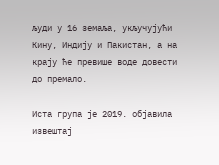људи у 16 земаља, укључујући Кину, Индију и Пакистан, а на крају ће превише воде довести до премало.

Иста група је 2019. објавила извештај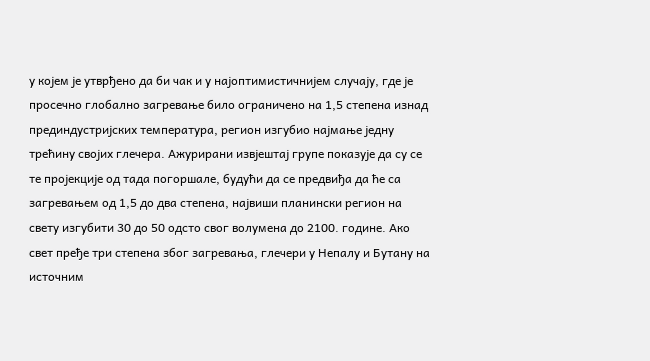у којем је утврђено да би чак и у најоптимистичнијем случају, где је просечно глобално загревање било ограничено на 1,5 степена изнад прединдустријских температура, регион изгубио најмање једну трећину својих глечера. Ажурирани извјештај групе показује да су се те пројекције од тада погоршале, будући да се предвиђа да ће са загревањем од 1,5 до два степена, највиши планински регион на свету изгубити 30 до 50 одсто свог волумена до 2100. године. Ако свет пређе три степена због загревања, глечери у Непалу и Бутану на источним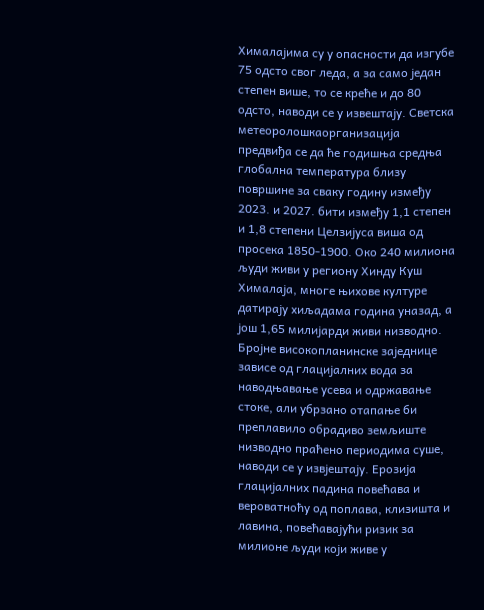Хималајима су у опасности да изгубе 75 одсто свог леда, а за само један степен више, то се креће и до 80 одсто, наводи се у извештају. Светска метеоролошкаорганизација предвиђа се да ће годишња средња глобална температура близу површине за сваку годину између 2023. и 2027. бити између 1,1 степен и 1,8 степени Целзијуса виша од просека 1850-1900. Око 240 милиона људи живи у региону Хинду Куш Хималаја, многе њихове културе датирају хиљадама година уназад, а још 1,65 милијарди живи низводно. Бројне високопланинске заједнице зависе од глацијалних вода за наводњавање усева и одржавање стоке, али убрзано отапање би преплавило обрадиво земљиште низводно праћено периодима суше, наводи се у извјештају. Ерозија глацијалних падина повећава и вероватноћу од поплава, клизишта и лавина, повећавајући ризик за милионе људи који живе у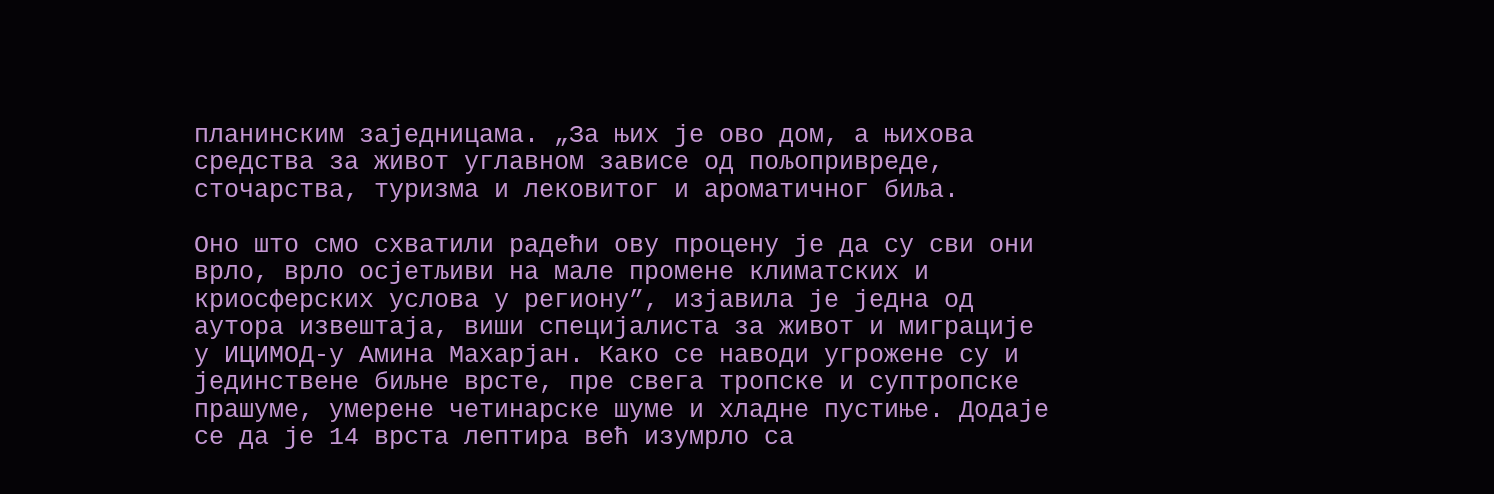планинским заједницама. „За њих је ово дом, а њихова средства за живот углавном зависе од пољопривреде, сточарства, туризма и лековитог и ароматичног биља.

Оно што смо схватили радећи ову процену је да су сви они врло, врло осјетљиви на мале промене климатских и криосферских услова у региону”, изјавила је једна од аутора извештаја, виши специјалиста за живот и миграције у ИЦИМОД-у Амина Махарјан. Како се наводи угрожене су и јединствене биљне врсте, пре свега тропске и суптропске прашуме, умерене четинарске шуме и хладне пустиње. Додаје се да је 14 врста лептира већ изумрло са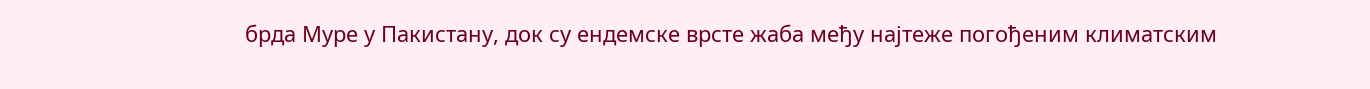брда Муре у Пакистану, док су ендемске врсте жаба међу најтеже погођеним климатским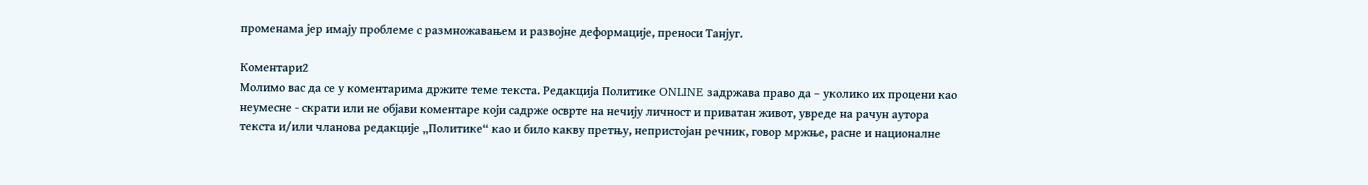променама јер имају проблеме с размножавањем и развојне деформације, преноси Танјуг.

Коментари2
Молимо вас да се у коментарима држите теме текста. Редакција Политике ONLINE задржава право да – уколико их процени као неумесне - скрати или не објави коментаре који садрже осврте на нечију личност и приватан живот, увреде на рачун аутора текста и/или чланова редакције „Политике“ као и било какву претњу, непристојан речник, говор мржње, расне и националне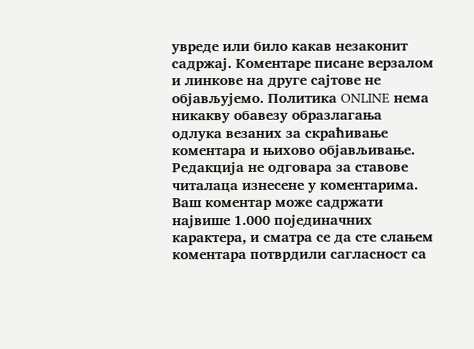увреде или било какав незаконит садржај. Коментаре писане верзалом и линкове на друге сајтове не објављујемо. Политика ONLINE нема никакву обавезу образлагања одлука везаних за скраћивање коментара и њихово објављивање. Редакција не одговара за ставове читалаца изнесене у коментарима. Ваш коментар може садржати највише 1.000 појединачних карактера, и сматра се да сте слањем коментара потврдили сагласност са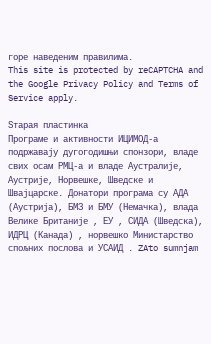горе наведеним правилима.
This site is protected by reCAPTCHA and the Google Privacy Policy and Terms of Service apply.

Sтарая пластинка
Програме и активности ИЦИМОД-а подржавају дугогодишњи спонзори, владе свих осам РМЦ-а и владе Аустралије, Аустрије, Норвешке, Шведске и Швајцарске. Донатори програма су АДА (Аустрија), БМЗ и БМУ (Немачка), влада Велике Британије , ЕУ , СИДА (Шведска), ИДРЦ (Канада) , норвешко Министарство спољних послова и УСАИД . ZAto sumnjam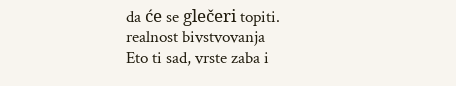da će se glečeri topiti.
realnost bivstvovanja
Eto ti sad, vrste zaba i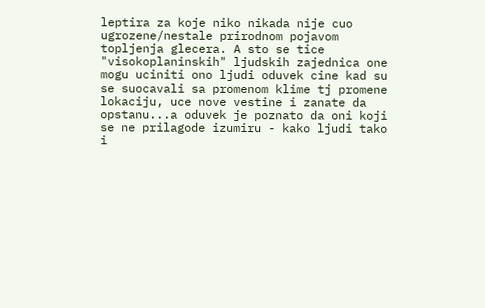leptira za koje niko nikada nije cuo ugrozene/nestale prirodnom pojavom topljenja glecera. A sto se tice "visokoplaninskih" ljudskih zajednica one mogu uciniti ono ljudi oduvek cine kad su se suocavali sa promenom klime tj promene lokaciju, uce nove vestine i zanate da opstanu...a oduvek je poznato da oni koji se ne prilagode izumiru - kako ljudi tako i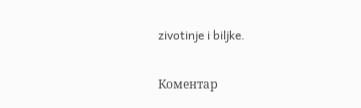zivotinje i biljke.

Комeнтар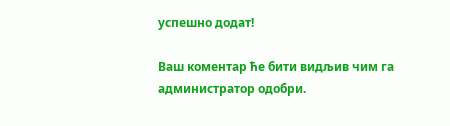успeшно додат!

Ваш комeнтар ћe бити видљив чим га администратор одобри.